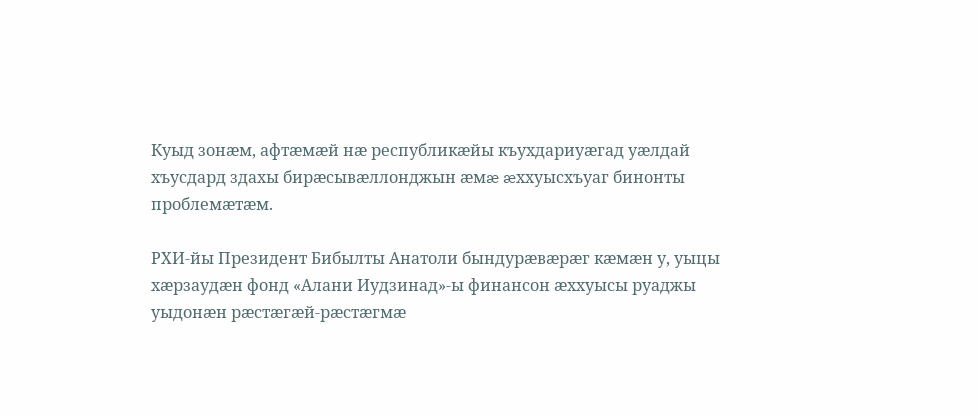Куыд зонæм, афтæмæй нæ республикæйы къухдариуæгад уæлдай хъусдард здахы бирæсывæллонджын æмæ æххуысхъуаг бинонты проблемæтæм.

РХИ-йы Президент Бибылты Анатоли бындурæвæрæг кæмæн у, уыцы хæрзаудæн фонд «Алани Иудзинад»-ы финансон æххуысы руаджы уыдонæн рæстæгæй-рæстæгмæ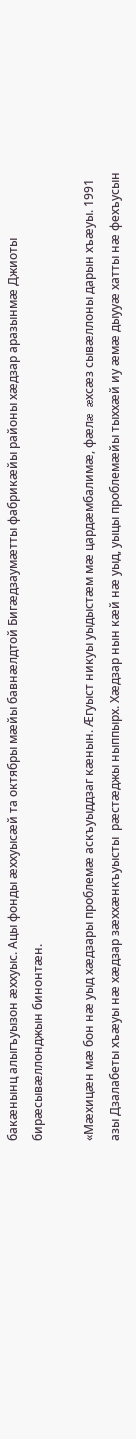бакæнынц алыгъуызон æххуыс. Ацы фонды æххуысæй та октябры мæйы бавнæлдтой Бигæдзаумæтты фабрикæйы районы хæдзар аразынмæ Джиоты бирæсывæллонджын бинонтæн.

«Мæхицæн мæ бон нæ уыд хæдзары проблемæ аскъуыддзаг кæнын. Æгуыст никуы уыдыстæм мæ цардæмбалимæ, фæлæ æхсæз сывæллоны дарын хъæуы. 1991 азы Дзалабеты хъæуы нæ хæдзар зæххæнкъуысты  рæстæджы ныппырх. Хæдзар нын кæй нæ уыд, уыцы проблемæйы тыххæй иу æмæ дыууæ хатты нæ фехъусын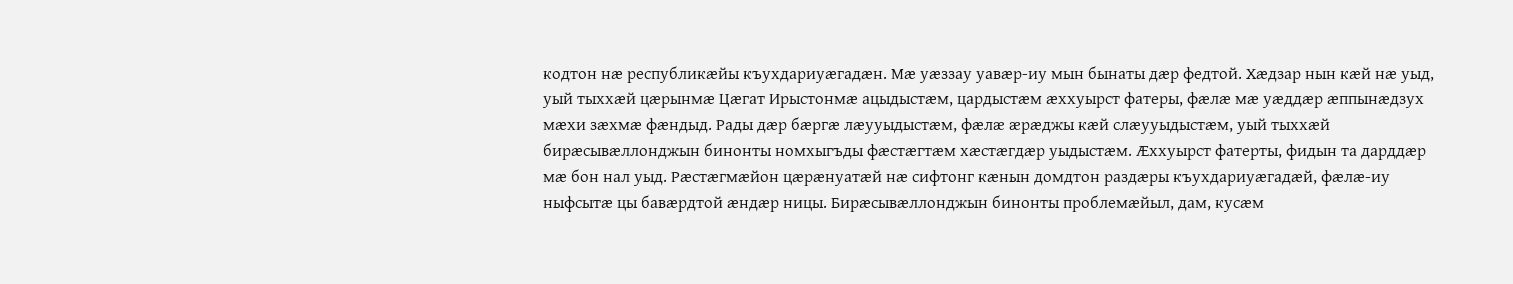кодтон нæ республикæйы къухдариуæгадæн. Мæ уæззау уавæр-иу мын бынаты дæр федтой. Хæдзар нын кæй нæ уыд, уый тыххæй цæрынмæ Цæгат Ирыстонмæ ацыдыстæм, цардыстæм æххуырст фатеры, фæлæ мæ уæддæр æппынæдзух мæхи зæхмæ фæндыд. Рады дæр бæргæ лæууыдыстæм, фæлæ æрæджы кæй слæууыдыстæм, уый тыххæй бирæсывæллонджын бинонты номхыгъды фæстæгтæм хæстæгдæр уыдыстæм. Æххуырст фатерты, фидын та дарддæр мæ бон нал уыд. Рæстæгмæйон цæрæнуатæй нæ сифтонг кæнын домдтон раздæры къухдариуæгадæй, фæлæ-иу ныфсытæ цы бавæрдтой æндæр ницы. Бирæсывæллонджын бинонты проблемæйыл, дам, кусæм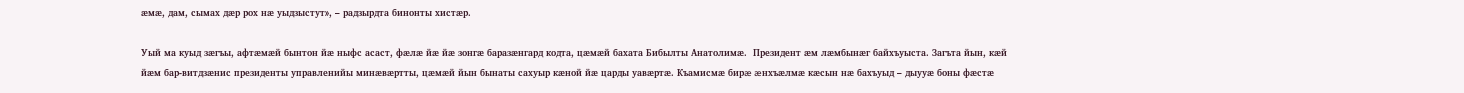æмæ, дам, сымах дæр рох нæ уыдзыстут», – радзырдта бинонты хистæр.

Уый ма куыд зæгъы, афтæмæй бынтон йæ ныфс асаст, фæлæ йæ йæ зонгæ баразæнгард кодта, цæмæй бахата Бибылты Анатолимæ.  Президент æм лæмбынæг байхъуыста. Загъта йын, кæй йæм бар-витдзæнис президенты управленийы минæвæртты, цæмæй йын бынаты сахуыр кæной йæ царды уавæртæ. Къамисмæ бирæ æнхъæлмæ кæсын нæ бахъуыд – дыууæ боны фæстæ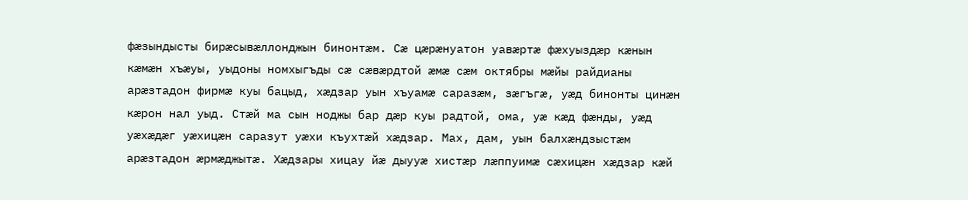фæзындысты бирæсывæллонджын бинонтæм. Сæ цæрæнуатон уавæртæ фæхуыздæр кæнын кæмæн хъæуы, уыдоны номхыгъды сæ сæвæрдтой æмæ сæм октябры мæйы райдианы арæзтадон фирмæ куы бацыд, хæдзар уын хъуамæ саразæм, зæгъгæ, уæд бинонты цинæн кæрон нал уыд. Стæй ма сын ноджы бар дæр куы радтой, ома, уæ кæд фæнды, уæд уæхæдæг уæхицæн саразут уæхи къухтæй хæдзар. Мах, дам, уын балхæндзыстæм арæзтадон æрмæджытæ. Хæдзары хицау йæ дыууæ хистæр лæппуимæ сæхицæн хæдзар кæй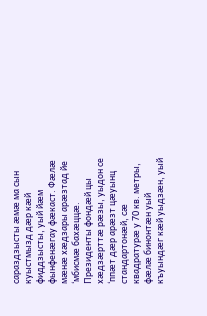сараздзысты æмæ ма сын куыстмызд дæр кæй фиддзысты, уый йæм фынфенæгау фæкаст. Фæлæ мæнæ хæдзары арæзтад йе ‘мбисмæ бахæццæ. Президенты фондæй цы хæдзæрттæ рæзы, уыдон се ‘ппæт дæр арæзт цæуынц стандартонæй, сæ квадратурæ у 70 кв. метры, фæлæ бинонтæн уый къуындæг кæй уыдзæн, уый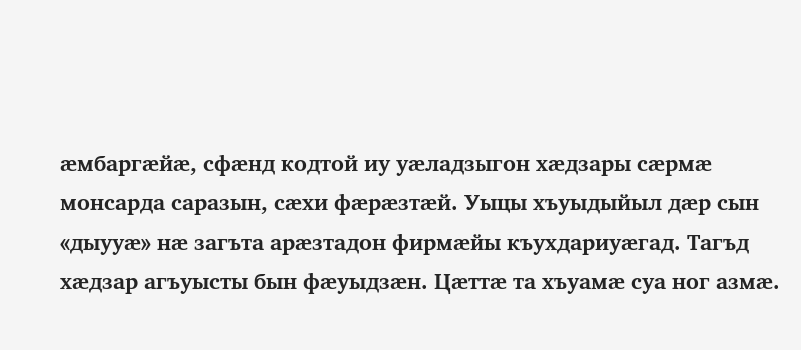æмбаргæйæ, сфæнд кодтой иу уæладзыгон хæдзары сæрмæ монсарда саразын, сæхи фæрæзтæй. Уыцы хъуыдыйыл дæр сын «дыууæ» нæ загъта арæзтадон фирмæйы къухдариуæгад. Тагъд хæдзар агъуысты бын фæуыдзæн. Цæттæ та хъуамæ суа ног азмæ.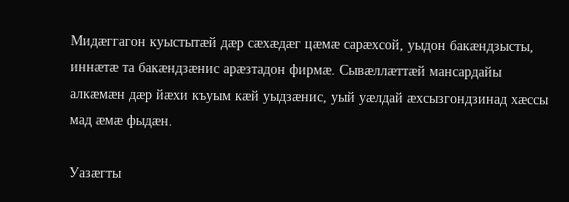Мидæггагон куыстытæй дæр сæхæдæг цæмæ сарæхсой, уыдон бакæндзысты, иннæтæ та бакæндзæнис арæзтадон фирмæ. Сывæллæттæй мансардайы алкæмæн дæр йæхи къуым кæй уыдзæнис, уый уæлдай æхсызгондзинад хæссы мад æмæ фыдæн.

Уазæгты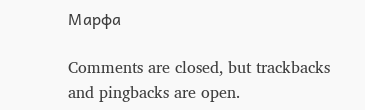Марфа

Comments are closed, but trackbacks and pingbacks are open.